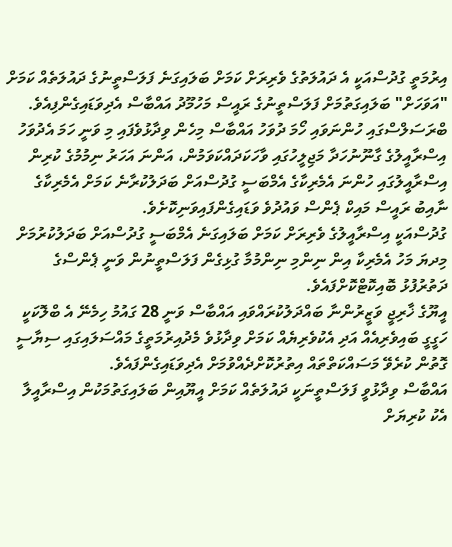އިރުމަތީ ގުދުސްއަކީ އެ ދައުލަތުގެ ވެރިރަށް ކަމަށް ބަލައިގަނެ ފަލަސްތީނުގެ ދައުލަތެއް ކަމަށް "އަވަހަށް" ބަލައިގަތުމަށް ފަލަސްތީނުގެ ރައީސް މަހުމޫދު އައްބާސް އެދިވަޑައިގެންފިއެވެ.
ބްރަސަލްސްގައި ހުންނަވައި ހޯމަ ދުވަހު އައްބާސް މިހެން ވިދާޅުވެފައި މި ވަނީ ހަމަ އެދުވަހު އިސްރާއީލުގެ ގާނޫނުހަދާ މަޖިލީހުގައި ވާހަކަދައްކަވަމުން، އަންނަ އަހަރު ނިމުމުގެ ކުރިން އިސްރާއީލުގައި ހުންނަ އެމެރިކާގެ އެމްބަސީ ގުދުސްއަށް ބަދަލުކުރާނެ ކަމަށް އެމެރިކާގެ ނާއިބު ރައީސް މައިކް ޕެންސް ވައުދުވެ ވަޑައިގެންފައިވަނިކޮށެވެ.
ގުދުސްއަކީ އިސްރާއީލުގެ ވެރިރަށް ކަމަށް ބަލައިގަނެ އެމްބަސީ ގުދުސްއަށް ބަދަލުކުރުމަށް މިދޔަ މަހު އެމެރިކާ އިން ނިންމި ނިންމުމާ ގުޅިގެން ފަލަސްތީނުން ވަނީ ޕެންސްގެ ދަތުރުފުޅު ބޮއިކޮޓްކޮށްފައެވެ.
އީޔޫގެ ޚާރިޖީ ވަޒީރުންނާ ބައްދަލުކުރައްވައި އައްބާސް ވަނީ 28 ގައުމު ހިމެނޭ އެ ބްލޮކަކީ ހަގީގީ ބައިވެރިއެއް އަދި އެކުވެރިޔެއް ކަމަށް ވިދާޅުވެ މެދުއިރުމަތީގެ މައްސަލައިގައި ސިޔާސީ ގޮތުން ކުރެވޭ މަސައްކަތްތައް އިތުރުކޮށްދެއްވުމަށް އެދިވަޑައިގެންފައެވެ.
އައްބާސް ވިދާޅުވީ ފަލަސްތީނަކީ ދައުލަތެއް ކަމަށް އީޔޫއިން ބަލައިގަތުމަކުން އިސްރާއީލާ އެކު ކުރިޔަށް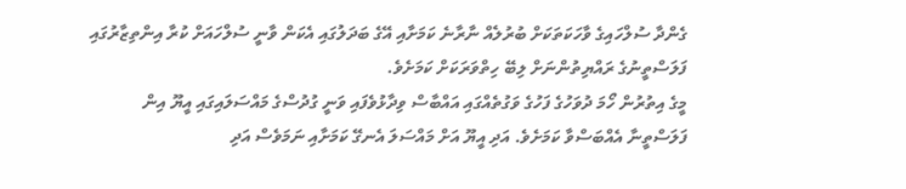ގެންދާ ސުލްހައިގެ ވާހަކަތަކަށް ބުރުލެއް ނާރާނެ ކަމަށާއި އޭގެ ބަދަލުގައި އެކަން ވާނީ ސުލްހައަށް ކުރާ އިންތިޒާރުގައި ފަލަސްތީނުގެ ރައްޔިތުންނަށް ލިބޭ ހިތްވަރަކަށް ކަމަށެވެ.
މީގެ އިތުރުން ހޯމަ ދުވަހުގެ ފަހުގެ ވަގުތެއްގައި އައްބާސް ވިދާޅުވެފައި ވަނީ ގުދުސްގެ މައްސަލައިގައި އީޔޫ އިން ފަލަސްތީނާ އެއްބަސްވާ ކަމަށެވެ. އަދި އީޔޫ އަށް މައްސަލަ އެނގޭ ކަމަށާއި ނަމަވެސް އަދި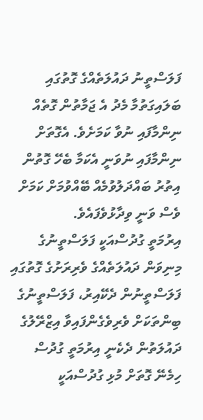ފަލަސްތީނު ދައުލަތެއްގެ ގޮތުގައި ބަލައިގަތުމާ މެދު އެ ޖަމާތުން ގޮތެއް ނިންމާފައި ނުވާ ކަމަށެވެ. އެގޮތަށް ނިންމާފައި ނުވަނީ އެކަމާ ބެހޭ ގޮތުން އިތުރު ބައްދަލުވުމެއް ބޭއްވުމަށް ކަމަށް ވެސް ވަނީ ވިދާޅުވެފައެވެ.
އިރުމަތީ ގުދުސްއަކީ ފަލަސްތީނުގެ މިނިވަން ދައުލަތެއްގެ ވެރިރަށުގެ ގޮތުގައި ފަލަސްތީނުން ދެކޭއިރު، ފަލަސްތީނުގެ ބިންތަކަށް ވެރިވެގެންފައިވާ އިޒްރޭލުގެ ދައުލަތުން ދެކެނީ އިރުމަތީ ގުދުސް ހިމެނޭ ގޮތަށް މުޅި ގުދުސްއަކީ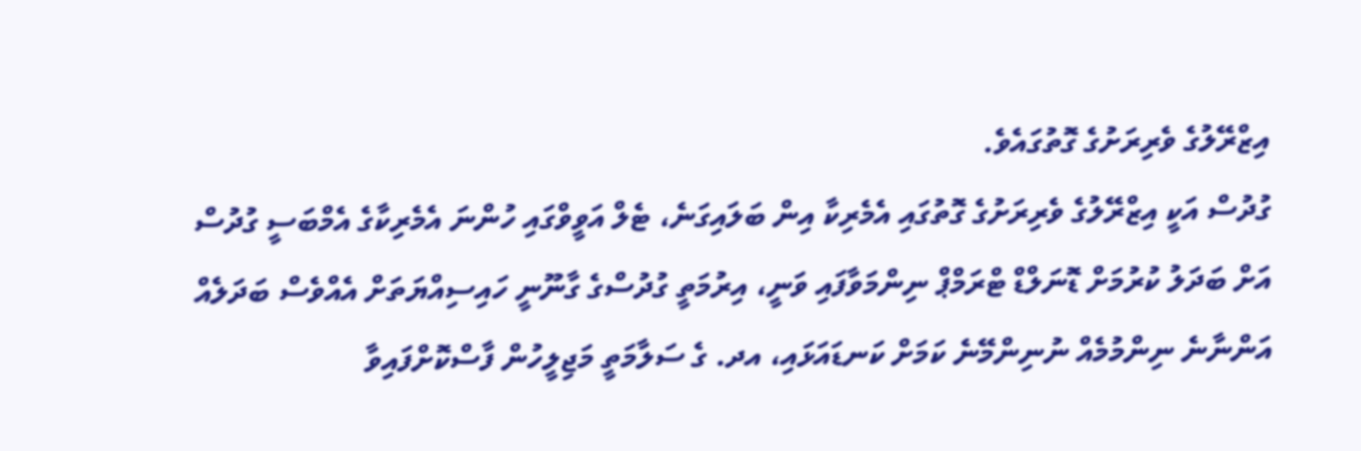އިޒްރޭލުގެ ވެރިރަށުގެ ގޮތުގައެވެ.
ގުދުސް އަކީ އިޒްރޭލުގެ ވެރިރަށުގެ ގޮތުގައި އެމެރިކާ އިން ބަލައިގަނެ، ޓެލް އަވީވްގައި ހުންނަ އެމެރިކާގެ އެމްބަސީ ގުދުސް އަށް ބަދަލު ކުރުމަށް ޑޮނަލްޑް ޓްރަމްޕް ނިންމަވާފައި ވަނީ، އިރުމަތީ ގުދުސްގެ ގާނޫނީ ހައިސިއްޔަތަށް އެއްވެސް ބަދަލެއް އަންނާނެ ނިންމުމެއް ނުނިންމޭނެ ކަމަށް ކަނޑައަޅައި، އދ. ގެ ސަލާމަތީ މަޖިލީހުން ފާސްކޮށްފައިވާ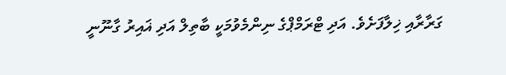ގަރާރާއި ޚިލާފަށެވެ. އަދި ޓްރަމްޕްގެ ނިންމެވުމަކީ ބާތިލް އަދި ޣައިރު ގާނޫނީ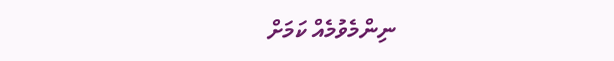ނިންމެވުމެއް ކަމަށް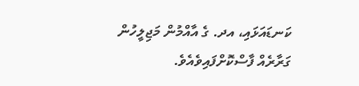ކަނޑައަޅައި، އދ. ގެ އާއްމުން މަޖިލީހުން ގަރާރެއް ފާސްކޮށްފައިވެއެވެ.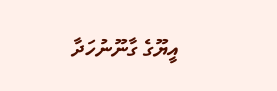އީޔޫގެ ގާނޫނުހަދާ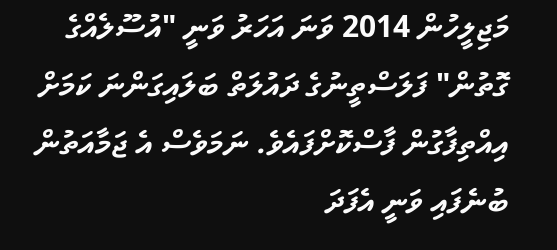މަޖިލީހުން 2014 ވަނަ އަހަރު ވަނީ "އުސޫލެއްގެ ގޮތުން" ފަލަސްތީނުގެ ދައުލަތް ބަލައިގަންނަ ކަމަށް އިއްތިފާގުން ފާސްކޮށްފައެވެ. ނަމަވެސް އެ ޖަމާއަތުން ބުނެފައި ވަނީ އެފަދަ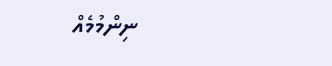ނިންމުމެއް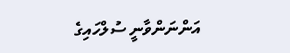އަންނަންވާނީ ސުލްހައިގެ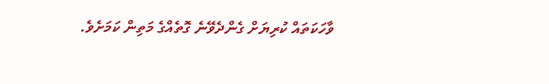ވާހަކަތައް ކުރިޔަށް ގެންދެވޭނެ ގޮތެއްގެ މަތިން ކަމަށެވެ.